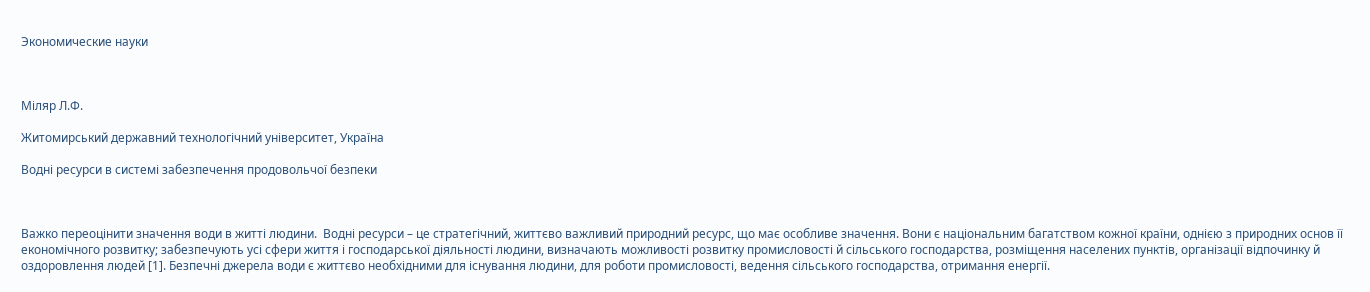Экономические науки



Міляр Л.Ф.

Житомирський державний технологічний університет, Україна

Водні ресурси в системі забезпечення продовольчої безпеки



Важко переоцінити значення води в житті людини.  Водні ресурси – це стратегічний, життєво важливий природний ресурс, що має особливе значення. Вони є національним багатством кожної країни, однією з природних основ її  економічного розвитку; забезпечують усі сфери життя і господарської діяльності людини, визначають можливості розвитку промисловості й сільського господарства, розміщення населених пунктів, організації відпочинку й оздоровлення людей [1]. Безпечні джерела води є життєво необхідними для існування людини, для роботи промисловості, ведення сільського господарства, отримання енергії.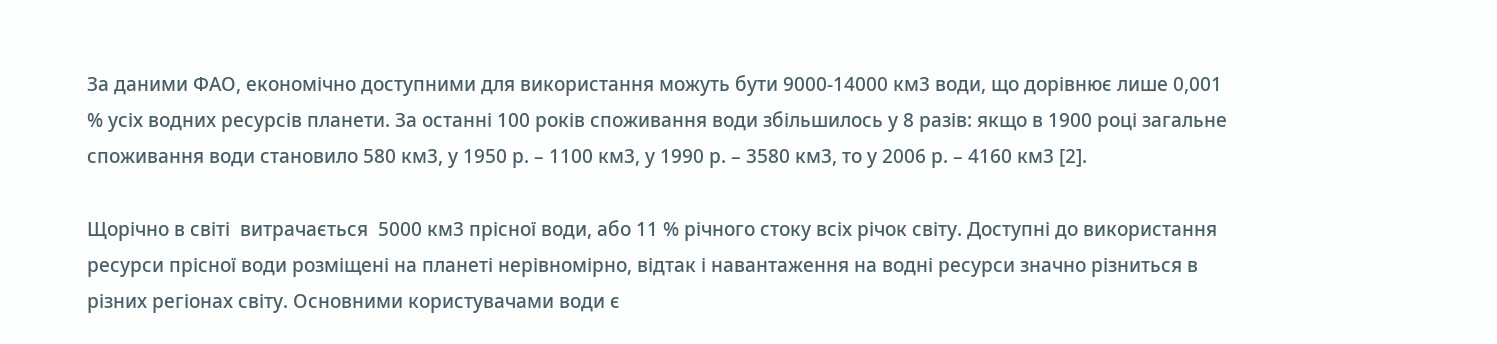За даними ФАО, економічно доступними для використання можуть бути 9000-14000 км3 води, що дорівнює лише 0,001 % усіх водних ресурсів планети. За останні 100 років споживання води збільшилось у 8 разів: якщо в 1900 році загальне споживання води становило 580 км3, у 1950 р. – 1100 км3, у 1990 р. – 3580 км3, то у 2006 р. – 4160 км3 [2].

Щорічно в світі  витрачається  5000 км3 прісної води, або 11 % річного стоку всіх річок світу. Доступні до використання ресурси прісної води розміщені на планеті нерівномірно, відтак і навантаження на водні ресурси значно різниться в різних регіонах світу. Основними користувачами води є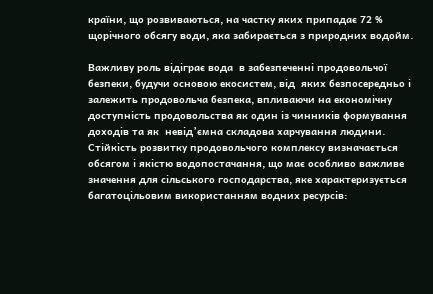країни, що розвиваються, на частку яких припадає 72 % щорічного обсягу води, яка забирається з природних водойм.

Важливу роль відіграє вода  в забезпеченні продовольчої безпеки, будучи основою екосистем, від  яких безпосередньо і залежить продовольча безпека, впливаючи на економічну доступність продовольства як один із чинників формування доходів та як  невід’ємна складова харчування людини. Стійкість розвитку продовольчого комплексу визначається обсягом і якістю водопостачання, що має особливо важливе значення для сільського господарства, яке характеризується багатоцільовим використанням водних ресурсів: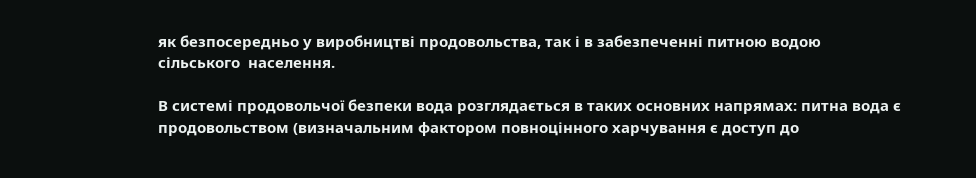як безпосередньо у виробництві продовольства, так і в забезпеченні питною водою сільського  населення.

В системі продовольчої безпеки вода розглядається в таких основних напрямах: питна вода є продовольством (визначальним фактором повноцінного харчування є доступ до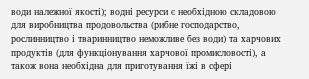води належної якості); водні ресурси є необхідною складовою для виробництва продовольства (рибне господарство, рослинництво і тваринництво неможливе без води) та харчових продуктів (для функціонування харчової промисловості), а також вона необхідна для приготування їжі в сфері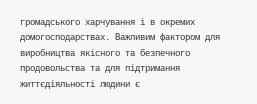громадського харчування і в окремих домогосподарствах. Важливим фактором для виробництва якісного та безпечного продовольства та для підтримання життєдіяльності людини є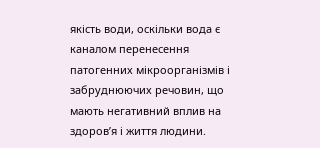якість води, оскільки вода є каналом перенесення патогенних мікроорганізмів і забруднюючих речовин, що мають негативний вплив на здоров’я і життя людини.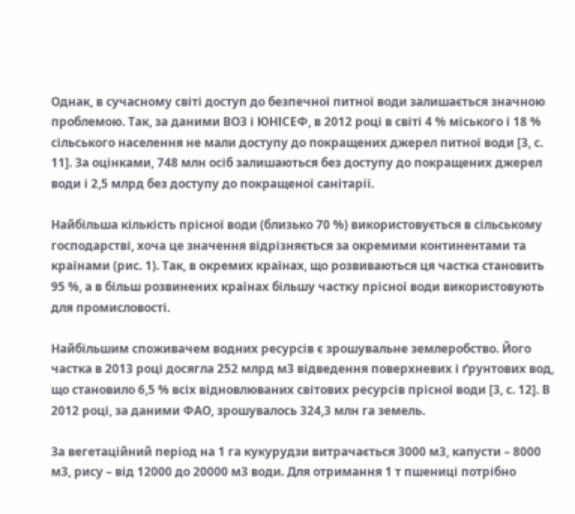Однак, в сучасному світі доступ до безпечної питної води залишається значною проблемою. Так, за даними ВОЗ і ЮНІСЕФ, в 2012 році в світі 4 % міського і 18 % сільського населення не мали доступу до покращених джерел питної води [3, с. 11]. За оцінками, 748 млн осіб залишаються без доступу до покращених джерел води і 2,5 млрд без доступу до покращеної санітарії.

Найбільша кількість прісної води (близько 70 %) використовується в сільському господарстві, хоча це значення відрізняється за окремими континентами та країнами (рис. 1). Так, в окремих країнах, що розвиваються ця частка становить 95 %, а в більш розвинених країнах більшу частку прісної води використовують для промисловості.

Найбільшим споживачем водних ресурсів є зрошувальне землеробство. Його частка в 2013 році досягла 252 млрд м3 відведення поверхневих і ґрунтових вод, що становило 6,5 % всіх відновлюваних світових ресурсів прісної води [3, с. 12]. В 2012 році, за даними ФАО, зрошувалось 324,3 млн га земель.

За вегетаційний період на 1 га кукурудзи витрачається 3000 м3, капусти – 8000 м3, рису – від 12000 до 20000 м3 води. Для отримання 1 т пшениці потрібно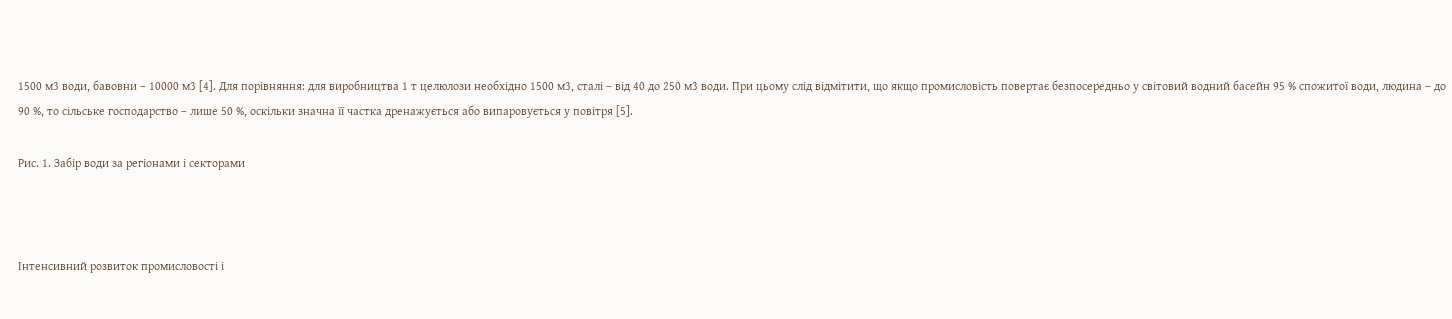1500 м3 води, бавовни – 10000 м3 [4]. Для порівняння: для виробництва 1 т целюлози необхідно 1500 м3, сталі – від 40 до 250 м3 води. При цьому слід відмітити, що якщо промисловість повертає безпосередньо у світовий водний басейн 95 % спожитої води, людина – до 90 %, то сільське господарство – лише 50 %, оскільки значна її частка дренажується або випаровується у повітря [5].

Рис. 1. Забір води за регіонами і секторами



Інтенсивний розвиток промисловості і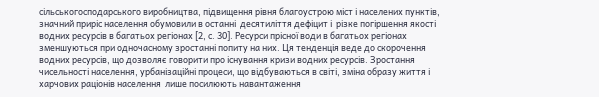сільськогосподарського виробництва, підвищення рівня благоустрою міст і населених пунктів, значний приріс населення обумовили в останні  десятиліття дефіцит і  різке погіршення якості водних ресурсів в багатьох регіонах [2, с. 30]. Ресурси прісної води в багатьох регіонах зменшуються при одночасному зростанні попиту на них. Ця тенденція веде до скорочення водних ресурсів, що дозволяє говорити про існування кризи водних ресурсів. Зростання чисельності населення, урбанізаційні процеси, що відбуваються в світі, зміна образу життя і харчових раціонів населення  лише посилюють навантаження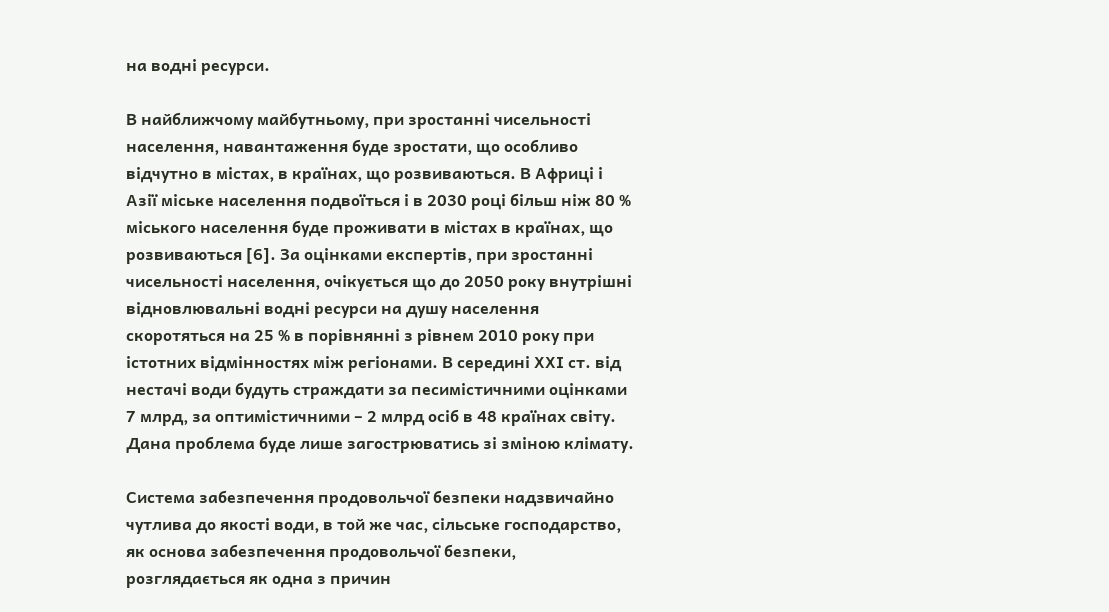на водні ресурси.

В найближчому майбутньому, при зростанні чисельності населення, навантаження буде зростати, що особливо відчутно в містах, в країнах, що розвиваються. В Африці і Азії міське населення подвоїться і в 2030 році більш ніж 80 % міського населення буде проживати в містах в країнах, що розвиваються [6]. За оцінками експертів, при зростанні чисельності населення, очікується що до 2050 року внутрішні відновлювальні водні ресурси на душу населення скоротяться на 25 % в порівнянні з рівнем 2010 року при істотних відмінностях між регіонами. В середині ХХІ ст. від нестачі води будуть страждати за песимістичними оцінками 7 млрд, за оптимістичними – 2 млрд осіб в 48 країнах світу. Дана проблема буде лише загострюватись зі зміною клімату.

Система забезпечення продовольчої безпеки надзвичайно чутлива до якості води, в той же час, сільське господарство, як основа забезпечення продовольчої безпеки, розглядається як одна з причин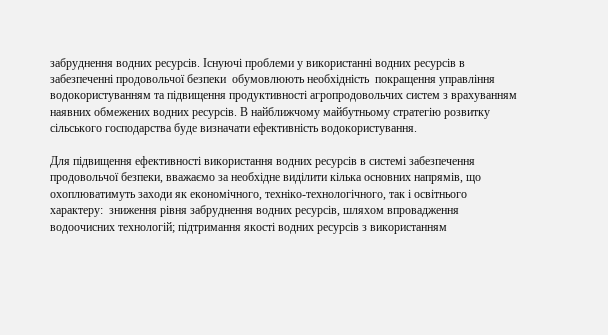забруднення водних ресурсів. Існуючі проблеми у використанні водних ресурсів в забезпеченні продовольчої безпеки  обумовлюють необхідність  покращення управління водокористуванням та підвищення продуктивності агропродовольчих систем з врахуванням наявних обмежених водних ресурсів. В найближчому майбутньому стратегію розвитку сільського господарства буде визначати ефективність водокористування.

Для підвищення ефективності використання водних ресурсів в системі забезпечення продовольчої безпеки, вважаємо за необхідне виділити кілька основних напрямів, що охоплюватимуть заходи як економічного, техніко-технологічного, так і освітнього  характеру:  зниження рівня забруднення водних ресурсів, шляхом впровадження водоочисних технологій; підтримання якості водних ресурсів з використанням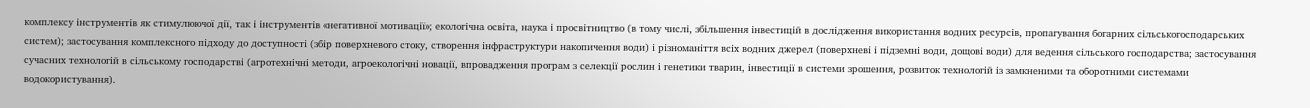комплексу інструментів як стимулюючої дії, так і інструментів «негативної мотивації»; екологічна освіта, наука і просвітництво (в тому числі, збільшення інвестицій в дослідження використання водних ресурсів, пропагування богарних сільськогосподарських систем); застосування комплексного підходу до доступності (збір поверхневого стоку, створення інфраструктури накопичення води) і різноманіття всіх водних джерел (поверхневі і підземні води, дощові води) для ведення сільського господарства; застосування сучасних технологій в сільському господарстві (агротехнічні методи, агроекологічні новації, впровадження програм з селекції рослин і генетики тварин, інвестиції в системи зрошення, розвиток технологій із замкненими та оборотними системами водокористування).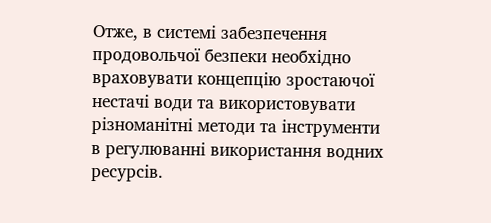Отже, в системі забезпечення продовольчої безпеки необхідно враховувати концепцію зростаючої нестачі води та використовувати різноманітні методи та інструменти в регулюванні використання водних ресурсів.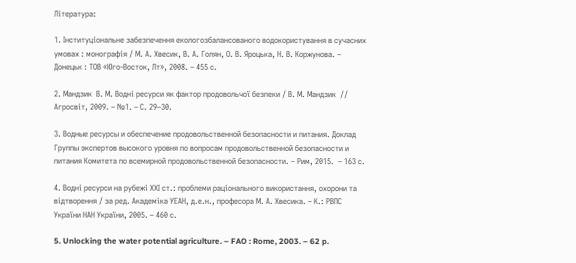Література:

1. Інституціональне забезпечення екологозбалансованого водокористування в сучасних умовах : монографія / М. А. Хвесик, В. А. Голян, О. В. Яроцька, Н. В. Коржунова. – Донецьк : ТОВ «Юго-Восток, Лт», 2008. – 455 с.

2. Мандзик  В. М. Водні ресурси як фактор продовольчої безпеки / В. М. Мандзик  // Агросвіт, 2009. – №1. – С. 29–30.

3. Водные ресурсы и обеспечение продовольственной безопасности и питания. Доклад Группы экспертов высокого уровня по вопросам продовольственной безопасности и питания Комитета по всемирной продовольственной безопасности. – Рим, 2015.  – 163 с.

4. Водні ресурси на рубежі ХХІ ст.: проблеми раціонального використання, охорони та відтворення / за ред. Академіка УЕАН, д.е.н., професора М. А. Хвесика. – К.: РВПС України НАН України, 2005. – 460 с.

5. Unlocking the water potential agriculture. – FAO : Rome, 2003. – 62 p.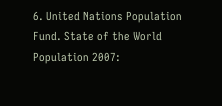6. United Nations Population Fund. State of the World Population 2007: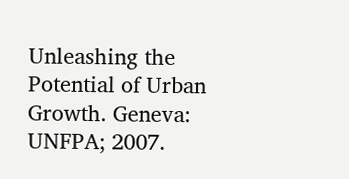Unleashing the Potential of Urban Growth. Geneva: UNFPA; 2007.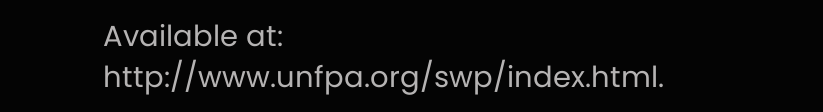Available at: http://www.unfpa.org/swp/index.html.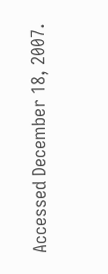Accessed December 18, 2007.